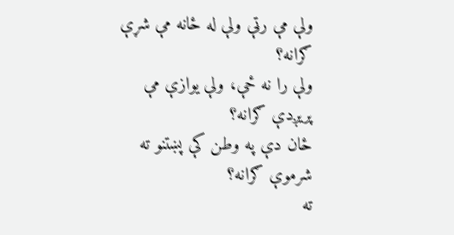ولې مې رټې ولې له ځانه مې شړې ګرانه؟
ولې را نه ځې، ولې یوازې مې پریږدې ګرانه؟
ځان دې په وطن کې پښتنو ته شرموې ګرانه؟
ته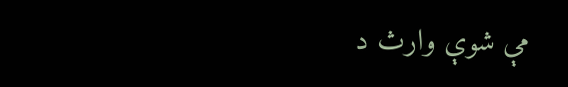مې شوې وارث د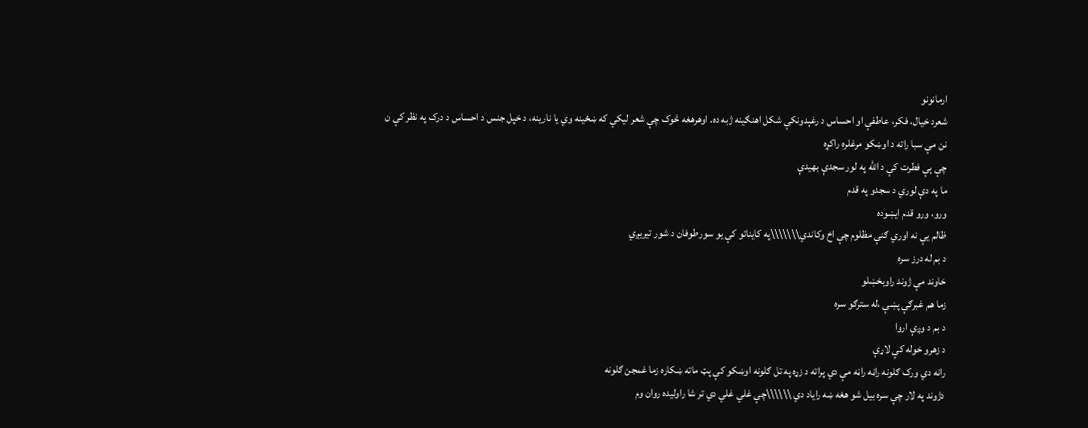ارمانونو
شعرد خیال، فکر، عاطفې او احساس د رغېدونکې شکل اهنګینه ژبه ده. اوهرهغه څوک چې شعر لیکي که ښځینه وي یا نارینه، د خپل جنس د احساس د درک په نظر کې ن
نن مې سبا راته د اوښکو مرغلره راکړه
چې ېې فطرت کې د الله په لور سجدې بهیدې
ما په دې لوري د سجدو په قدم
ورو، ورو قدم ایښوده
ظالم یې نه اوري ګنې مظلوم چې اخ وکاندي\\\\\\\په کایناتو کې یو سورطوفان د شور تیریږي
د بم له درز سره
خاوند مې ژوند راوبخښلو
زما هم غبرګې پښې ،له سترګو سره
د بم د وږې اروا
د زهرو خوله کې لاړې
رانه دي ورک ګلونه راڼه راڼه مې دي پراته د زړه په تل ګلونه اوښکو کې پټ ماته ښکاره زما غمجن ګلونه
دژوند په لار چې سره بيل شو هغه ښه راياد دي \\\\\\چې غلي غلي دي تر شا راوليده روان وم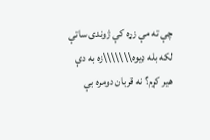چې ته مې زړه کې ژوندی ساتې لکه بله ډیوه\\\\\\\زه به دې هیر کړم؟ نه قربان دومره بې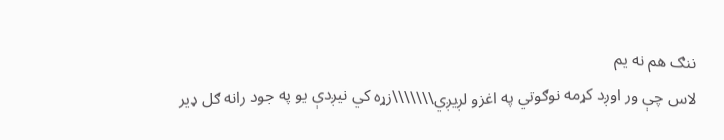ننګ هم نه یم
لاس چې ور اوږد کړمه نوګوتي په اغزو لږيږي\\\\\\\زړه کي نيږدې يو په جود رانه ګل ډير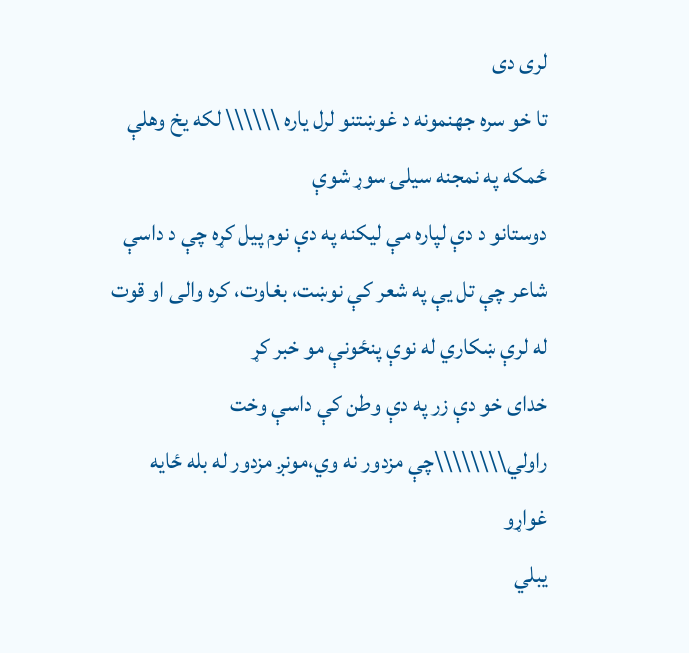لری دی
تا خو سره جهنمونه د غوښتنو لرل یاره \\\\\\ لکه یخ وهلې ځمکه په نمجنه سیلۍ سوړ شوې
دوستانو د دې لپاره مې لیکنه په دې نوم پیل کړه چې د داسې شاعر چې تل یې په شعر کې نوښت، بغاوت، کره والی او قوت له لرې ښکاري له نوې پنځونې مو خبر کړ
خدای خو دې زر په دې وطن کې داسې وخت راولي\\\\\\\\چې مزدور نه وي،مونږ مزدور له بله ځایه غواړو
يبلي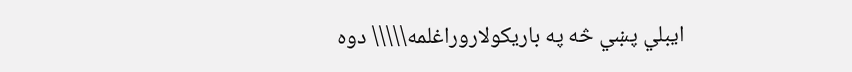ايبلي پښي څه په باريکولاروراغلمه\\\\\ دوه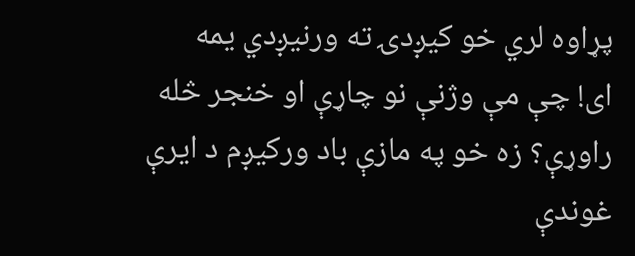پړاوه لري خو کيږدۍ ته ورنيږدي يمه
ای! چې مې وژنې نو چاړې او خنجر څله راوړې؟ زه خو په مازې باد ورکیږم د ایرې غوندې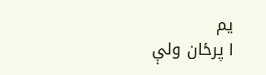یم
ا پرځان ولې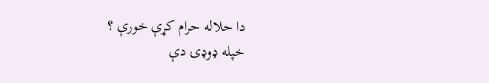دا حلاله حرام کړې خورې ؟
خپله ډوډۍ دې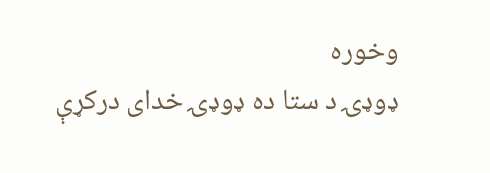وخوره
ډوډۍ د ستا ده ډوډۍ خدای درکړې